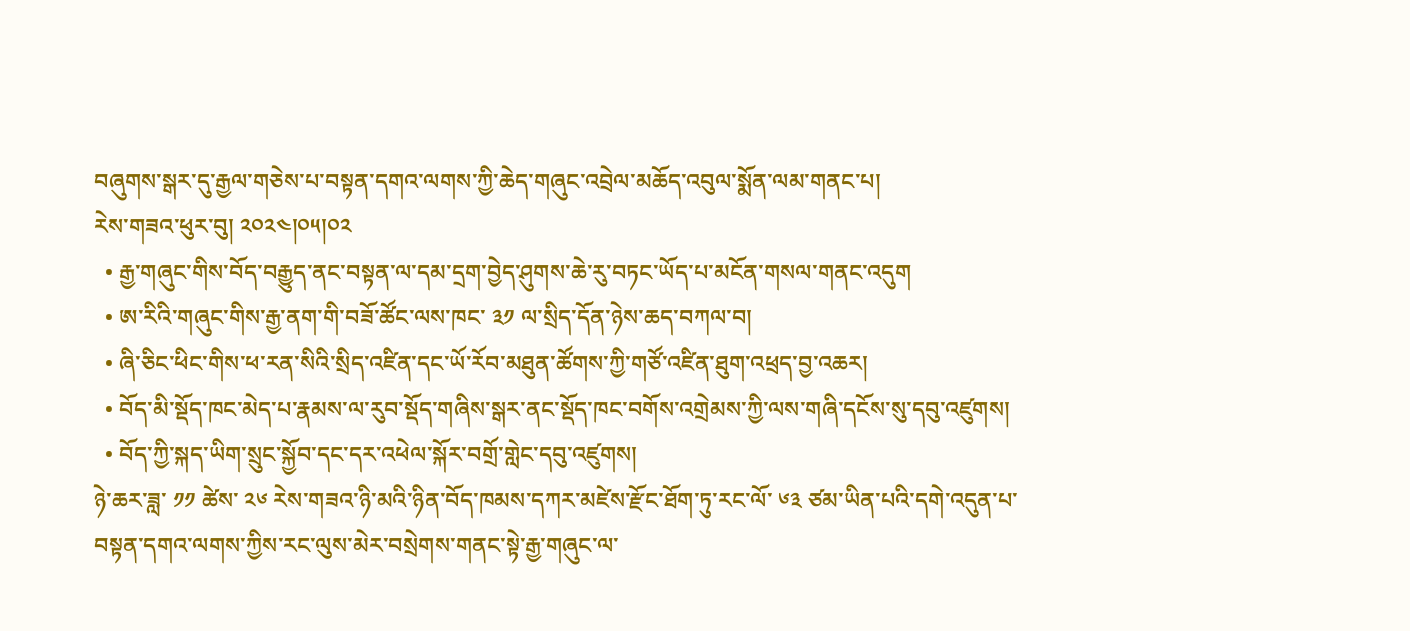བཞུགས་སྒར་དུ་རྒྱལ་གཅེས་པ་བསྟན་དགའ་ལགས་ཀྱི་ཆེད་གཞུང་འབྲེལ་མཆོད་འབུལ་སྨོན་ལམ་གནང་པ།
རེས་གཟའ་ཕུར་བུ། ༢༠༢༤།༠༥།༠༢
  • རྒྱ་གཞུང་གིས་བོད་བརྒྱུད་ནང་བསྟན་ལ་དམ་དྲག་བྱེད་ཤུགས་ཆེ་རུ་བཏང་ཡོད་པ་མངོན་གསལ་གནང་འདུག
  • ཨ་རིའི་གཞུང་གིས་རྒྱ་ནག་གི་བཟོ་ཚོང་ལས་ཁང་ ༣༡ ལ་སྲིད་དོན་ཉེས་ཆད་བཀལ་བ།
  • ཞི་ཅིང་ཕིང་གིས་ཕ་རན་སིའི་སྲིད་འཛིན་དང་ཡོ་རོབ་མཐུན་ཚོགས་ཀྱི་གཙོ་འཛིན་ཐུག་འཕྲད་བྱ་འཆར།
  • བོད་མི་སྡོད་ཁང་མེད་པ་རྣམས་ལ་རུབ་སྡོད་གཞིས་སྒར་ནང་སྡོད་ཁང་བགོས་འགྲེམས་ཀྱི་ལས་གཞི་དངོས་སུ་དབུ་འཛུགས།
  • བོད་ཀྱི་སྐད་ཡིག་སྲུང་སྐྱོབ་དང་དར་འཕེལ་སྐོར་བགྲོ་གླེང་དབུ་འཛུགས།
ཉེ་ཆར་ཟླ་ ༡༡ ཚེས་ ༢༦ རེས་གཟའ་ཉི་མའི་ཉིན་བོད་ཁམས་དཀར་མཛེས་རྫོང་ཐོག་ཏུ་རང་ལོ་ ༦༣ ཙམ་ཡིན་པའི་དགེ་འདུན་པ་བསྟན་དགའ་ལགས་ཀྱིས་རང་ལུས་མེར་བསྲེགས་གནང་སྟེ་རྒྱ་གཞུང་ལ་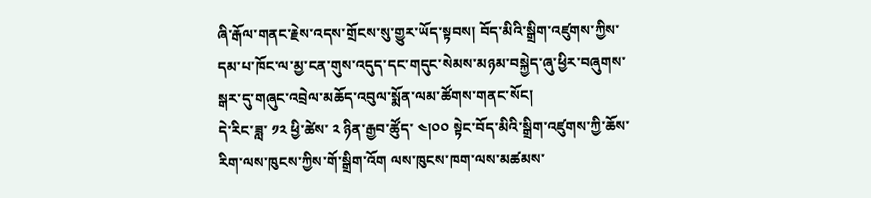ཞི་རྒོལ་གནང་རྗེས་འདས་གྲོངས་སུ་གྱུར་ཡོད་སྟབས། བོད་མིའི་སྒྲིག་འཛུགས་ཀྱིས་དམ་པ་ཁོང་ལ་མྱ་ངན་གུས་འདུད་དང་གདུང་སེམས་མཉམ་བསྐྱེད་ཞུ་ཕྱིར་བཞུགས་སྒར་དུ་གཞུང་འབྲེལ་མཆོད་འབུལ་སྨོན་ལམ་ཚོགས་གནང་སོང།
དེ་རིང་ཟླ་ ༡༢ ཕྱི་ཚེས་ ༢ ཉིན་རྒྱབ་ཚོུད་ ༤།༠༠ སྟེང་བོད་མིའི་སྒྲིག་འཛུགས་ཀྱི་ཆོས་རིག་ལས་ཁུངས་ཀྱིས་གོ་སྒྲིག་འོག ལས་ཁུངས་ཁག་ལས་མཚམས་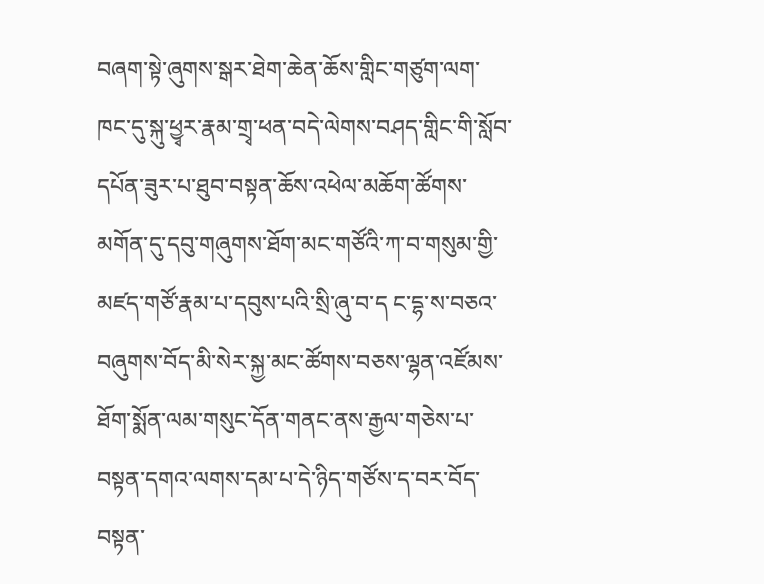བཞག་སྟེ་ཞུགས་སྒར་ཐེག་ཆེན་ཆོས་གླིང་གཙུག་ལག་ཁང་དུ་སྐུ་ཕྱྭར་རྣམ་གྲྭ་ཕན་བདེ་ལེགས་བཤད་གླིང་གི་སློབ་དཔོན་ཟུར་པ་ཐུབ་བསྟན་ཆོས་འཕེལ་མཆོག་ཚོགས་མགོན་དུ་དབུ་གཞུགས་ཐོག་མང་གཙོའི་ཀ་བ་གསུམ་གྱི་མཛད་གཙོ་རྣམ་པ་དབུས་པའི་སྲི་ཞུ་བ་ད ང་དྷ་ས་བཅའ་བཞུགས་བོད་མི་སེར་སྐྱ་མང་ཚོགས་བཅས་ལྷན་འཛོམས་ཐོག་སྨོན་ལམ་གསུང་དོན་གནང་ནས་རྒྱལ་གཅེས་པ་བསྟན་དགའ་ལགས་དམ་པ་དེ་ཉིད་གཙོས་ད་བར་བོད་བསྟན་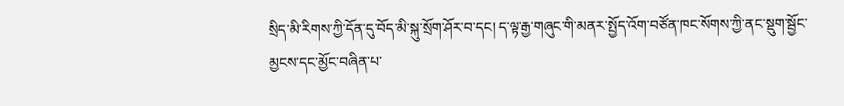སྲིད་མི་རིགས་ཀྱི་དོན་དུ་བོད་མི་སྐུ་སྲོག་ཤོར་བ་དང། ད་ལྟ་རྒྱ་གཞུང་གི་མནར་སྤྱོད་འོག་བཙོན་ཁང་སོགས་ཀྱི་ནང་སྡུག་སྦྱོང་མྱངས་དང་མྱོང་བཞིན་པ་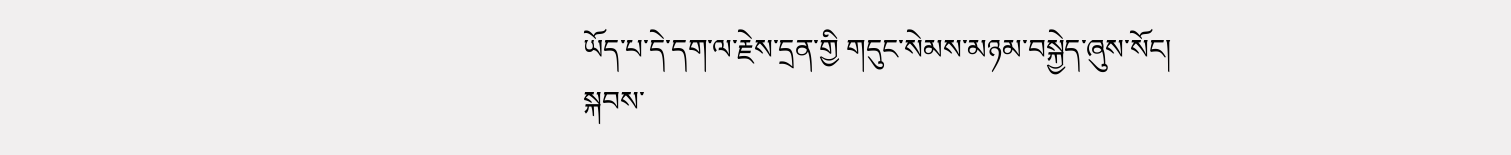ཡོད་པ་དེ་དག་ལ་རྗེས་དྲན་གྱི གདུང་སེམས་མཉམ་བསྐྱེད་ཞུས་སོང།
སྐབས་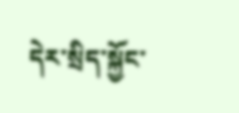དེར་སྲིད་སྐྱོང་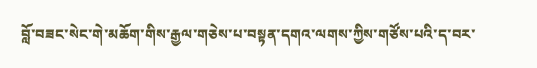བློ་བཟང་སེང་གེ་མཆོག་གིས་རྒྱལ་གཅེས་པ་བསྟན་དགའ་ལགས་ཀྱིས་གཙོས་པའི་ད་བར་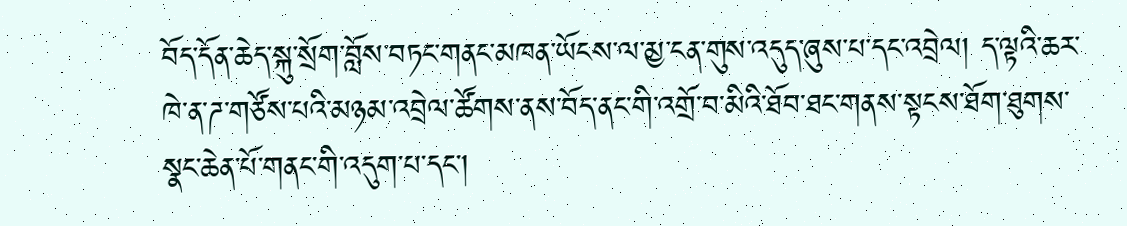བོད་དོན་ཆེད་སྐུ་སྲོག་བློས་བཏང་གནང་མཁན་ཡོངས་ལ་མྱ་ངན་གུས་འདུད་ཞུས་པ་དང་འབྲེལ། ད་ལྟའི་ཆར་ཁེ་ན་ཌ་གཙོས་པའི་མཉམ་འབྲེལ་ཚོགས་ནས་བོད་ནང་གི་འགྲོ་བ་མིའི་ཐོབ་ཐང་གནས་སྟངས་ཐོག་ཐུགས་སྣང་ཆེན་པོ་གནང་གི་འདུག་པ་དང་།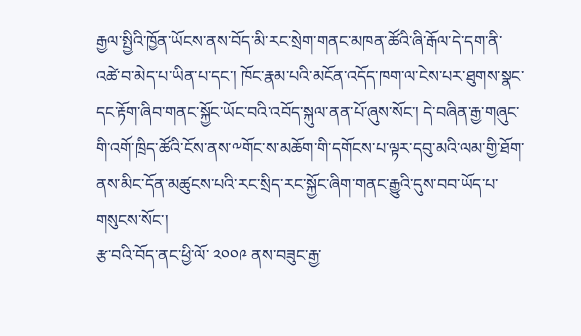རྒྱལ་སྤྱིའི་ཁྱོན་ཡོངས་ནས་བོད་མི་རང་སྲེག་གནང་མཁན་ཚོའི་ཞི་རྒོལ་དེ་དག་ནི་འཚེ་བ་མེད་པ་ཡིན་པ་དང་། ཁོང་རྣམ་པའི་མངོན་འདོད་ཁག་ལ་ངེས་པར་ཐུགས་སྣང་དང་རྟོག་ཞིབ་གནང་སྐྱོང་ཡོང་བའི་འབོད་སྐུལ་ནན་པོ་ཞུས་སོང་། དེ་བཞིན་རྒྱ་གཞུང་གི་འགོ་ཁྲིད་ཚོའི་ངོས་ནས་༸གོང་ས་མཆོག་གི་དགོངས་པ་ལྟར་དབུ་མའི་ལམ་གྱི་ཐོག་ནས་མིང་དོན་མཚུངས་པའི་རང་སྲིད་རང་སྐྱོང་ཞིག་གནང་རྒྱུའི་དུས་བབ་ཡོད་པ་གསུངས་སོང་།
རྩ་བའི་བོད་ནང་ཕྱི་ལོ་ ༢༠༠༩ ནས་བཟུང་རྒྱ་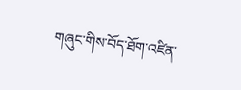གཞུང་གིས་བོད་ཐོག་འཛིན་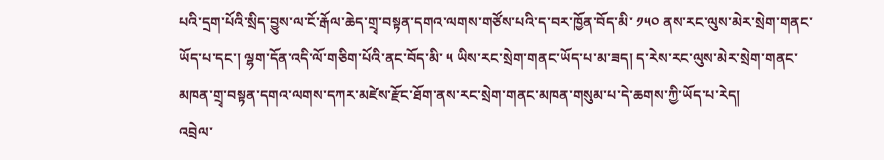པའི་དྲག་པོའི་སྲིད་བྱུས་ལ་ངོ་རྒོལ་ཆེད་གྲྭ་བསྟན་དགའ་ལགས་གཙོས་པའི་ད་བར་ཁྱོན་བོད་མི་ ༡༥༠ ནས་རང་ལུས་མེར་སྲེག་གནང་ཡོད་པ་དང་། ལྷག་དོན་འདི་ལོ་གཅིག་པོའི་ནང་བོད་མི་ ༥ ཡིས་རང་སྲེག་གནང་ཡོད་པ་མ་ཟད། ད་རེས་རང་ལུས་མེར་སྲེག་གནང་མཁན་གྲྭ་བསྟན་དགའ་ལགས་དཀར་མཛེས་རྫོང་ཐོག་ནས་རང་སྲེག་གནང་མཁན་གསུམ་པ་དེ་ཆགས་ཀྱི་ཡོད་པ་རེད།
འབྲེལ་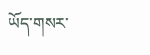ཡོད་གསར་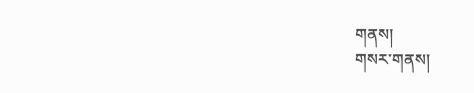གནས།
གསར་གནས།